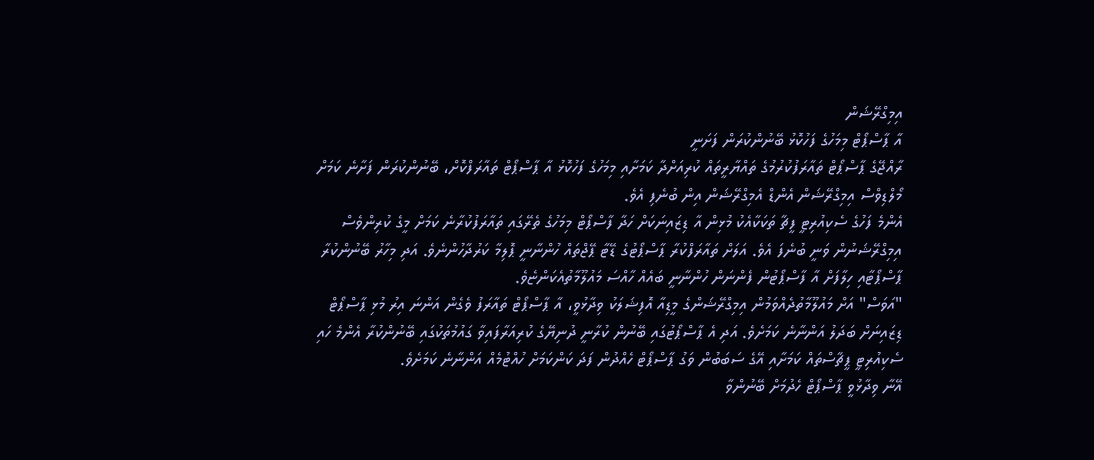އިމިގްރޭޝަން
އާ ޕާސްޕޯޓް މިމަހުގެ ފަހުކޮޅު ބޭނުންކުރަން ފަށަނީ
ރާއްޖޭގެ ޕާސްޕޯޓް ތައާރަފުކުރުމުގެ ތައްޔާރީތައް ކުރިއަށްދާ ކަމަށާއި މިމަހުގެ ފަހުކޮޅު އާ ޕާސްޕޯޓް ތައާރަފްކޮށް، ބޭނުންކުރަން ފަށާނެ ކަމަށް މޯލްޑިވްސް އިމިގްރޭޝަން އެންޑް އެމިގްރޭޝަން އިން ބުނެފި އެވެ.
އެންމެ ފަހުގެ ސެކިއުރިޓީ ފީޗާ ތަކަކާއެކު މުޅިން އާ ޑިޒައިނަކަށް ހަދާ ފާސްޕޯޓް މިމަހުގެ ތެރޭގައި ތައާރަފުކުރާނެ ކަމަށް މީގެ ކުރިންވެސް އިމިގްރޭޝަނުން ވަނީ ބުނެފަ އެވެ. އަލަށް ތައާރަފްކުރާ ޕާސްޕޯޓުގެ ޑޭޓާ ޕޭޖްތައް ހުންނާނީ ޕޮލިމާ ކަރުދާހުންނެވެ. އަދި މިހާރު ބޭނުންކުރާ ޕާސްޕޯޓާއި ހިލާފަށް އާ ފާސްޕޯޓުން ފެންނަން ހުންނާނީ ބައެއް ހާއްސަ މައުލޫމާތުއެކަންޏެވެ.
"އަވަސް" އަށް މައުލޫމާތުދެއްވަމުން އިމިގްރޭޝަންގެ މީޑިއާ އޮފިޝަލަކު ވިދާޅުވީ، އާ ޕާސްޕޯޓް ތައާރަފު ވެގެން އަންނަ އިރު މުޅި ޕާސްޕޯޓް ޑިޒައިނަށް ބަދަލު އަންނާނެ ކަމަށެވެ. އަދި އެ ޕާސްޕޯޓުގައި ބޭނުން ކުރާނީ ދުނިޔޭގެ ކުރިއަރާފައިވާ ގައުމުތަކުގައި ބޭނުންކުރާ އެންމެ ހައި ސެކިއުރިޓީ ޕީޗާސްތައް ކަމަށާއި އޭގެ ސަބަބުން ވަގު ޕާސްޕޯޓް ހެއްދުން ފަދަ ކަންކަމަށް ހުއްޓުމެއް އަންނާނެ ކަމަށެވެ.
އޭނާ ވިދާޅުވީ ޕާސްޕޯޓް ހެދުމަށް ބޭނުންވާ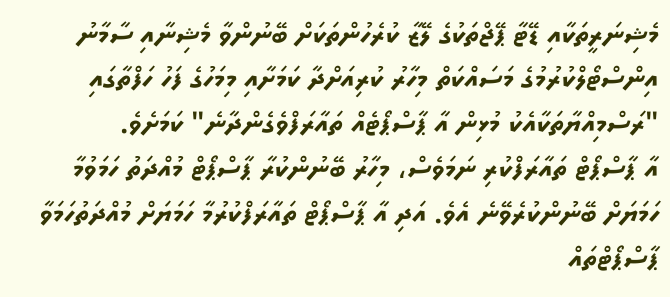މެޝިނަރީތަކާއި ޑޭޓާ ޕޭޖްތަކުގެ ލޭޒާ ކުރެހުންތަކަށް ބޭނުންވާ މެޝިނާއި ސާމާނު އިންސްޓޯލްކުރުމުގެ މަސައްކަތް މިހާރު ކުރިއަށްދާ ކަމަށާއި މިމަހުގެ ފަހު ހަފްތާގައި "ރަސްމިއްޔާތަކާއެކު މުޅިން އާ ޕާސްޕޯޓެއް ތައާރަފްވެގެންދާނެ" ކަމަށެވެ.
އާ ޕާސްޕޯޓް ތައާރަފްކުރި ނަމަވެސް، މިހާރު ބޭނުންކުރާ ޕާސްޕޯޓް މުއްދަތު ހަމަވުމާ ހަމަޔަށް ބޭނުންކުރެވޭނެ އެވެ. އަދި އާ ޕާސްޕޯޓް ތައާރަފްކުރުމާ ހަމަޔަށް މުއްދަތުހަމަވާ ޕާސްޕޯޓްތައް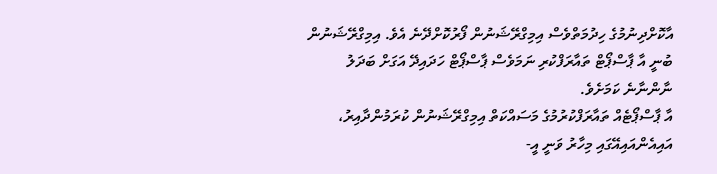އާކޮށްދިނުމުގެ ހިދުމަތްވެސް އިމިގްރޭޝަނުން ފޯރުކޮށްދޭނެ އެވެ. އިމިގްރޭޝަނުން ބުނީ އާ ޕާސްޕޯޓް ތައާރަފްކުރި ނަމަވެސް ޕާސްޕޯޓް ހަދައިދޭ އަގަށް ބަދަލު ނާންނާނެ ކަމަށެވެ.
އާ ޕާސްޕޯޓެއް ތައާރަފްކުރުމުގެ މަސައްކަތް އިމިގްރޭޝަނުން ކުރަމުންދާއިރު، އައިއެންއައިއޭގައި މިހާރު ވަނީ އީ-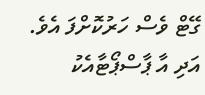ގޭޓް ވެސް ހަރުކޮށްފަ އެވެ. އަދި އާ ޕާސްޕޯޓާއެކު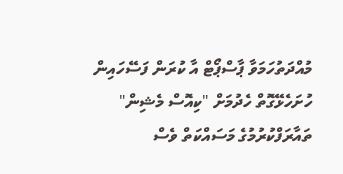މުއްދަތުހަމަވާ ޕާސްޕޯޓް އާ ކުރަން ފަސޭހައިން ހުށަހެޅޭގޮތް ހެދުމަށް "ކިއޮސް މެޝިން" ތައާރަފްކުރުމުގެ މަސައްކަތް ވެސް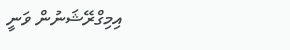އިމިގްރޭޝަނުން ވަނީ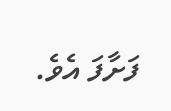ފަށާފަ އެވެ.